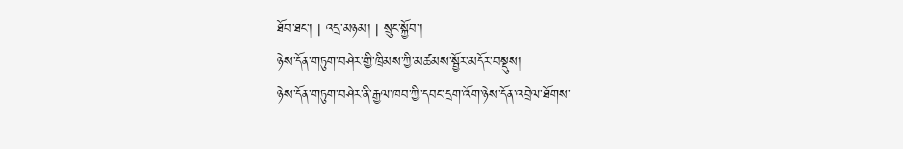ཐོབ་ཐང་། | འདྲ་མཉམ། | སྲུང་སྐྱོབ་།
ཉེས་དོན་གཏུག་བཤེར་གྱི་ཁྲིམས་ཀྱི་མཚམས་སྦྱོར་མདོར་བསྡུས།
ཉེས་དོན་གཏུག་བཤེར་ནི་རྒྱལ་ཁབ་ཀྱི་དབང་དྲག་འོག་ཉེས་དོན་འབྲེལ་ཐོགས་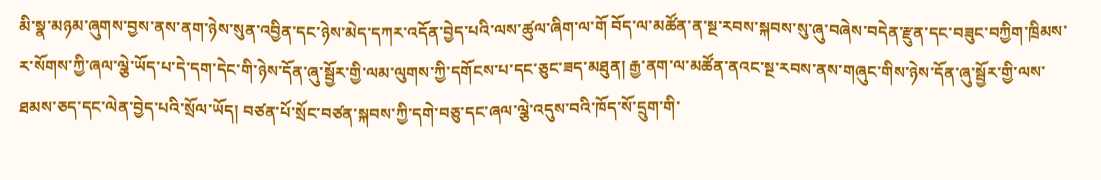མི་སྣ་མཉམ་ཞུགས་བྱས་ནས་ནག་ཉེས་སུན་འབྱིན་དང་ཉེས་མེད་དཀར་འདོན་བྱེད་པའི་ལས་ཚུལ་ཞིག་ལ་གོ བོད་ལ་མཚོན་ན་སྔ་རབས་སྐབས་སུ་ཞུ་བཞེས་བདེན་རྫུན་དང་བཟུང་བཀྱིག་ཁྲིམས་ར་སོགས་ཀྱི་ཞལ་ལྕེ་ཡོད་པ་དེ་དག་དེང་གི་ཉེས་དོན་ཞུ་སྦྱོར་གྱི་ལམ་ལུགས་ཀྱི་དགོངས་པ་དང་ཅུང་ཟད་མཐུན། རྒྱ་ནག་ལ་མཚོན་ནའང་སྔ་རབས་ནས་གཞུང་གིས་ཉེས་དོན་ཞུ་སྦྱོར་གྱི་ལས་ཐམས་ཅད་དང་ལེན་བྱེད་པའི་སྲོལ་ཡོད། བཙན་པོ་སྲོང་བཙན་སྐབས་ཀྱི་དགེ་བཅུ་དང་ཞལ་ལྕེ་འདུས་བའི་ཁོད་སོ་དྲུག་གི་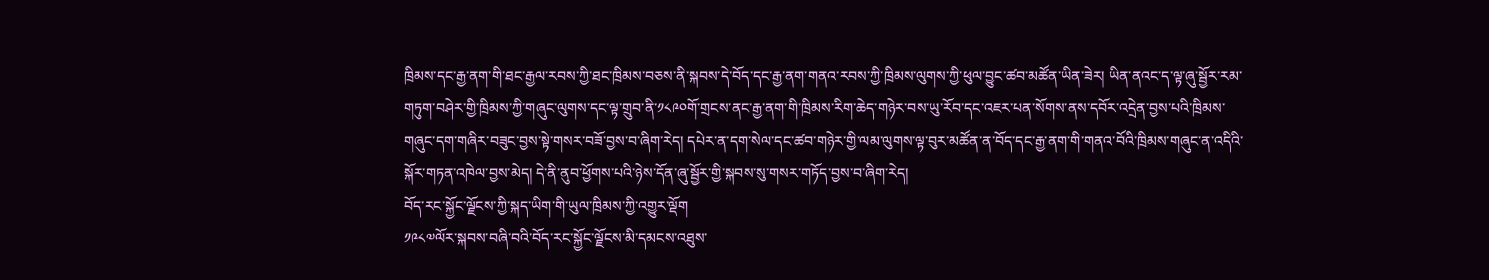ཁྲིམས་དང་རྒྱ་ནག་གི་ཐང་རྒྱལ་རབས་ཀྱི་ཐང་ཁྲིམས་བཅས་ནི་སྐབས་དེ་བོད་དང་རྒྱ་ནག་གནའ་རབས་ཀྱི་ཁྲིམས་ལུགས་ཀྱི་ཕུལ་བྱུང་ཚབ་མཚོན་ཡིན་ཟེར། ཡིན་ནའང་ད་ལྟ་ཞུ་སྦྱོར་རམ་གཏུག་བཤེར་གྱི་ཁྲིམས་ཀྱི་གཞུང་ལུགས་དང་ལྟ་གྲུབ་ནི་༡༨༩༠གོ་གྲངས་ནང་རྒྱ་ནག་གི་ཁྲིམས་རིག་ཆེད་གཉེར་བས་ཡུ་རོབ་དང་འཇར་པན་སོགས་ནས་དབོར་འདྲེན་བྱས་པའི་ཁྲིམས་གཞུང་དག་གཞིར་བཟུང་བྱས་སྟེ་གསར་བཟོ་བྱས་བ་ཞིག་རེད། དཔེར་ན་དག་སེལ་དང་ཚབ་གཉེར་གྱི་ལམ་ལུགས་ལྟ་བུར་མཚོན་ན་བོད་དང་རྒྱ་ནག་གི་གནའ་བོའི་ཁྲིམས་གཞུང་ན་འདིའི་སྐོར་གཏན་འཁེལ་བྱས་མེད། དེ་ནི་ནུབ་ཕྱོགས་པའི་ཉེས་དོན་ཞུ་སྦྱོར་གྱི་སྐབས་སུ་གསར་གཏོད་བྱས་བ་ཞིག་རེད།
བོད་རང་སྐྱོང་ལྗོངས་ཀྱི་སྐད་ཡིག་གི་ཡུལ་ཁྲིམས་ཀྱི་འགྱུར་ལྡོག
༡༩༨༧ལོར་སྐབས་བཞི་བའི་བོད་རང་སྐྱོང་ལྗོངས་མི་དམངས་འཐུས་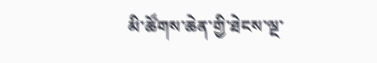མི་ཚོགས་ཆེན་གྱི་ཐེངས་ལྔ་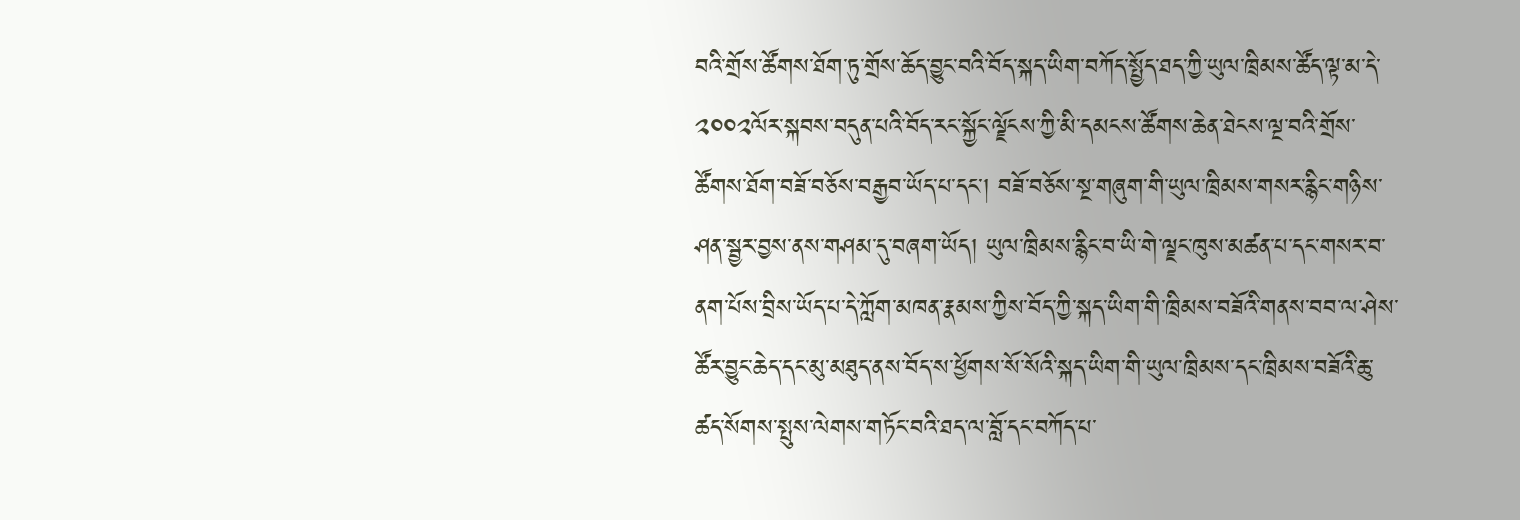བའི་གྲོས་ཚོགས་ཐོག་ཏུ་གྲོས་ཆོད་བྱུང་བའི་བོད་སྐད་ཡིག་བཀོད་སྤྱོད་ཐད་ཀྱི་ཡུལ་ཁྲིམས་ཚོད་ལྟ་མ་དེ་༢༠༠༢ལོར་སྐབས་བདུན་པའི་བོད་རང་སྐྱོང་ལྗོངས་ཀྱི་མི་དམངས་ཚོགས་ཆེན་ཐེངས་ལྔ་བའི་གྲོས་ཚོགས་ཐོག་བཟོ་བཅོས་བརྒྱབ་ཡོད་པ་དང་། བཟོ་བཅོས་སྔ་གཞུག་གི་ཡུལ་ཁྲིམས་གསར་རྙིང་གཉིས་ཤན་སྦྱར་བྱས་ནས་གཤམ་དུ་བཞག་ཡོད། ཡུལ་ཁྲིམས་རྙིང་བ་ཡི་གེ་ལྗང་ཁུས་མཚན་པ་དང་གསར་བ་ནག་པོས་བྲིས་ཡོད་པ་དེ་ཀློག་མཁན་རྣམས་ཀྱིས་བོད་ཀྱི་སྐད་ཡིག་གི་ཁྲིམས་བཟོའི་གནས་བབ་ལ་ཤེས་ཚོར་བྱུང་ཆེད་དང་མུ་མཐུད་ནས་བོད་ས་ཕྱོགས་སོ་སོའི་སྐད་ཡིག་གི་ཡུལ་ཁྲིམས་དང་ཁྲིམས་བཟོའི་ཆུ་ཚད་སོགས་སྤུས་ལེགས་གཏོང་བའི་ཐད་ལ་བློ་དང་བཀོད་པ་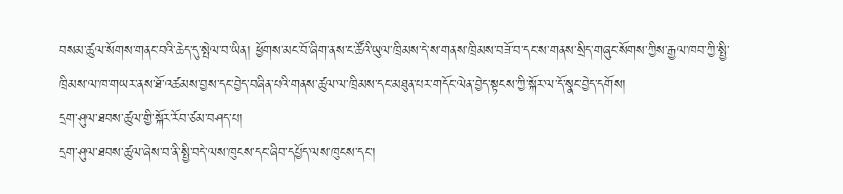བསམ་ཚུལ་སོགས་གནང་བའི་ཆེད་དུ་སྤེལ་བ་ཡིན། ཕྱོགས་མང་བོ་ཞིག་ནས་ང་ཚོའི་ཡུལ་ཁྲིམས་དེ་ས་གནས་ཁྲིམས་བཟོ་བ་དང་ས་གནས་སྲིད་གཞུང་སོགས་ཀྱིས་རྒྱལ་ཁབ་ཀྱི་སྤྱི་ཁྲིམས་ལ་ཁ་གཡར་ནས་ཐོ་འཚམས་བྱས་དང་བྱེད་བཞིན་པའི་གནས་ཚུལ་ལ་ཁྲིམས་དང་མཐུན་པར་གདོང་ལེན་བྱེད་སྟངས་ཀྱི་སྐོར་ལ་དོ་སྣང་བྱེད་དགོས།
དྲག་ཤུལ་ཐབས་ཚུལ་གྱི་སྐོར་རོབ་ཙམ་བཤད་པ།
དྲག་ཤུལ་ཐབས་ཚུལ་ཞེས་བ་ནི་སྤྱི་བདེ་ལས་ཁུངས་དང་ཞིབ་དཔྱོད་ལས་ཁུངས་དང་།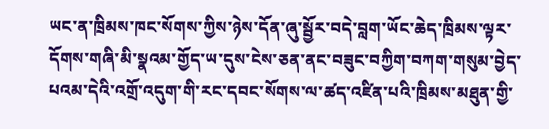ཡང་ན་ཁྲིམས་ཁང་སོགས་ཀྱིས་ཉེས་དོན་ཞུ་སྦྱོར་བདེ་བླག་ཡོང་ཆེད་ཁྲིམས་ལྟར་དོགས་གཞི་མི་སྣའམ་གྱོད་ཡ་དུས་ངེས་ཅན་ནང་བཟུང་བཀྱིག་བཀག་གསུམ་བྱེད་པའམ་དེའི་འགྲོ་འདུག་གི་རང་དབང་སོགས་ལ་ཚད་འཛིན་པའི་ཁྲིམས་མཐུན་གྱི་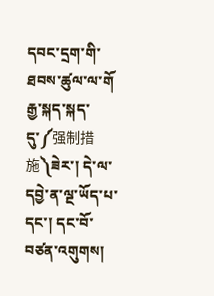དབང་དྲག་གི་ཐབས་ཚུལ་ལ་གོ རྒྱ་སྐད་སྐད་དུ་༼强制措施༽ཟེར་། དེ་ལ་དབྱེ་ན་ལྔ་ཡོད་པ་དང་། དང་བོ་བཙན་འགུགས།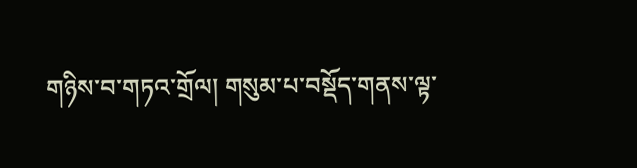གཉིས་བ་གཏའ་གྲོལ། གསུམ་པ་བསྡོད་གནས་ལྟ་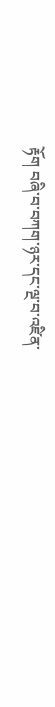རྟོག བཞི་བ་བཀག་ཉར་དང་ལྔ་བ་འཛིན་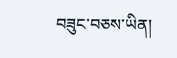བཟུང་བཅས་ཡིན།